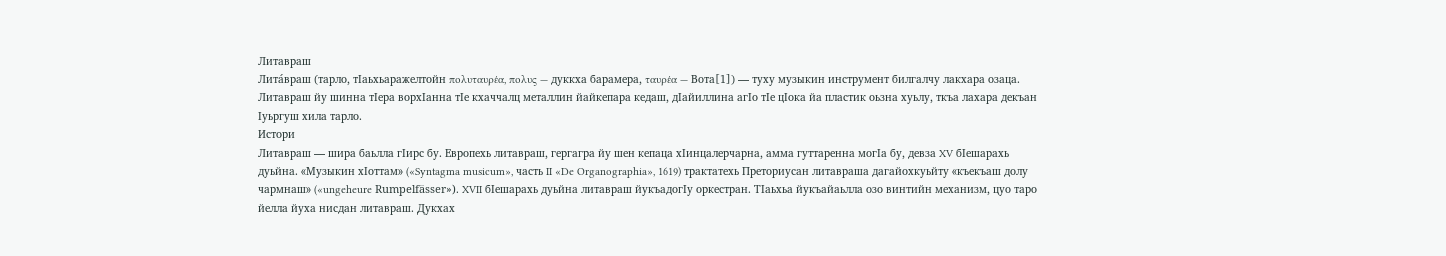Литавраш
Лита́враш (тарло, тӀаьхьаражелтойн πολυταυρέα, πολυς — дуккха барамера, ταυρέα — Вота[1]) — туху музыкин инструмент билгалчу лакхара озаца.
Литавраш йу шинна тӀера ворхӀанна тӀе кхаччалц металлин йайкепара кедаш, дӀайиллина агӀо тӀе цӀока йа пластик оьзна хуьлу, ткъа лахара декъан Ӏуьргуш хила тарло.
Истори
Литавраш — шира баьлла гӀирс бу. Европехь литавраш, гергагра йу шен кепаца хӀинцалерчарна, амма гуттаренна могӀа бу, девза XV бӀешарахь дуьйна. «Музыкин хӀоттам» («Syntagma musicum», часть II «De Organographia», 1619) трактатехь Преториусан литавраша дагайохкуьйту «къекъаш долу чармнаш» («ungeheure Rumpelfässer»). XVII бӀешарахь дуьйна литавраш йукъадогӀу оркестран. ТӀаьхьа йукъайаьлла озо винтийн механизм, цуо таро йелла йуха нисдан литавраш. Дукхах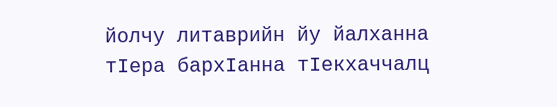йолчу литаврийн йу йалханна тӀера бархӀанна тӀекхаччалц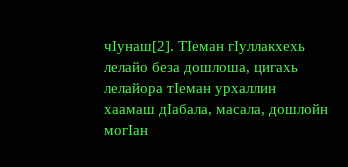чӀунаш[2]. ТӀеман гӀуллакхехь лелайо беза дошлоша, цигахь лелайора тӀеман урхаллин хаамаш дӀабала, масала, дошлойн могӀан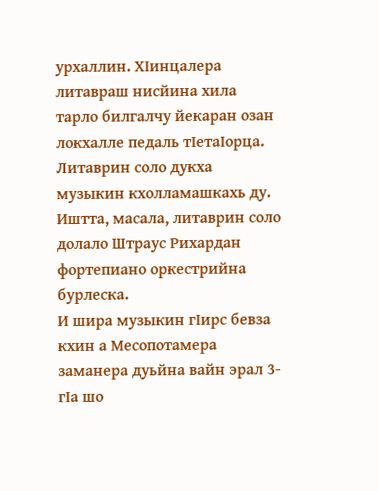урхаллин. ХӀинцалера литавраш нисйина хила тарло билгалчу йекаран озан локхалле педаль тӀетаӀорца.
Литаврин соло дукха музыкин кхолламашкахь ду. Иштта, масала, литаврин соло долало Штраус Рихардан фортепиано оркестрийна бурлеска.
И шира музыкин гӀирс бевза кхин а Месопотамера заманера дуьйна вайн эрал 3-гӀа шо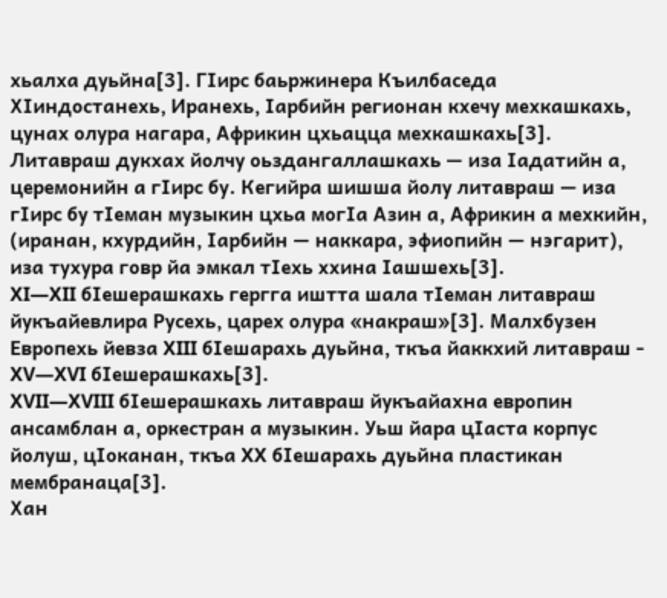хьалха дуьйна[3]. ГӀирс баьржинера Къилбаседа ХӀиндостанехь, Иранехь, Ӏарбийн регионан кхечу мехкашкахь, цунах олура нагара, Африкин цхьацца мехкашкахь[3]. Литавраш дукхах йолчу оьздангаллашкахь — иза Ӏадатийн а, церемонийн а гӀирс бу. Кегийра шишша йолу литавраш — иза гӀирс бу тӀеман музыкин цхьа могӀа Азин а, Африкин а мехкийн, (иранан, кхурдийн, Ӏарбийн — наккара, эфиопийн — нэгарит), иза тухура говр йа эмкал тӀехь ххина Ӏашшехь[3].
XI—XII бӀешерашкахь гергга иштта шала тӀеман литавраш йукъайевлира Русехь, царех олура «накраш»[3]. Малхбузен Европехь йевза XIII бӀешарахь дуьйна, ткъа йаккхий литавраш - XV—XVI бӀешерашкахь[3].
XVII—XVIII бӀешерашкахь литавраш йукъайахна европин ансамблан а, оркестран а музыкин. Уьш йара цӀаста корпус йолуш, цӀоканан, ткъа XX бӀешарахь дуьйна пластикан мембранаца[3].
Хан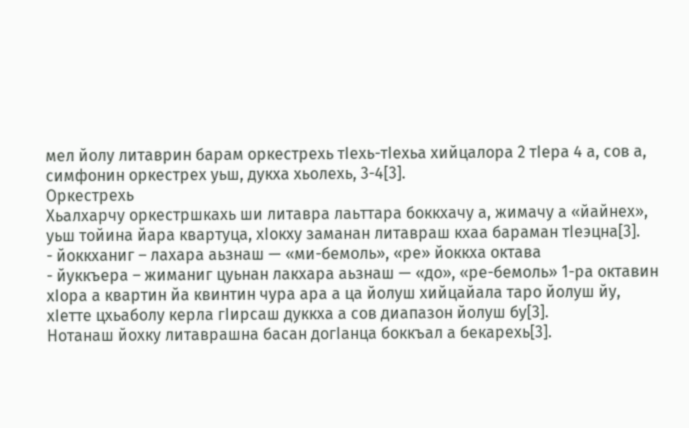мел йолу литаврин барам оркестрехь тӀехь-тӀехьа хийцалора 2 тӀера 4 а, сов а, симфонин оркестрех уьш, дукха хьолехь, 3-4[3].
Оркестрехь
Хьалхарчу оркестршкахь ши литавра лаьттара боккхачу а, жимачу а «йайнех», уьш тойина йара квартуца, хӀокху заманан литавраш кхаа бараман тӀеэцна[3].
- йоккханиг – лахара аьзнаш — «ми-бемоль», «ре» йоккха октава
- йуккъера – жиманиг цуьнан лакхара аьзнаш — «до», «ре-бемоль» 1-ра октавин
хӀора а квартин йа квинтин чура ара а ца йолуш хийцайала таро йолуш йу, хӀетте цхьаболу керла гӀирсаш дуккха а сов диапазон йолуш бу[3].
Нотанаш йохку литаврашна басан догӀанца боккъал а бекарехь[3].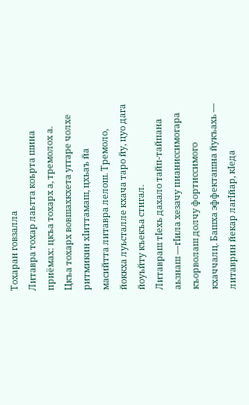Тохаран говзалла
Литавра тохар лаьтта коьрта шина приёмах: цкъа тохарх а, тремолох а. Цкъа тохарх вовшахкхета уггаре чолхе ритмикин хӀиттамаш, цхьаъ йа масийтта литавра лелош. Тремоло, йоккха луьсталле кхача таро йу, цуо дага йоуьйту къекъа стигал.
Литавраш тӀехь дахало тайп-тайпана аьзнаш —гӀила хезачу пианиссимогара къорволаш долчу фортиссимого кхаччалц. Башха эффекташна йукъахь — литаврин йекар лагӀйар, кӀеда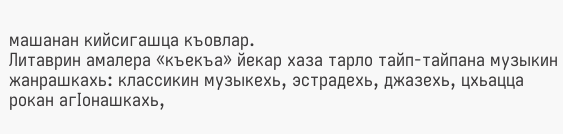машанан кийсигашца къовлар.
Литаврин амалера «къекъа» йекар хаза тарло тайп-тайпана музыкин жанрашкахь: классикин музыкехь, эстрадехь, джазехь, цхьацца рокан агӀонашкахь,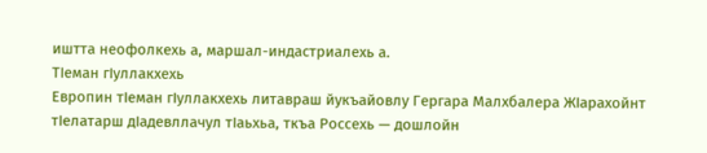иштта неофолкехь а, маршал-индастриалехь а.
ТӀеман гӀуллакхехь
Европин тӀеман гӀуллакхехь литавраш йукъайовлу Гергара Малхбалера ЖӀарахойнт тӀелатарш дӀадевллачул тӀаьхьа, ткъа Россехь — дошлойн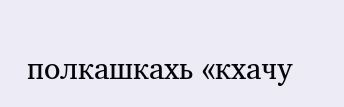полкашкахь «кхачу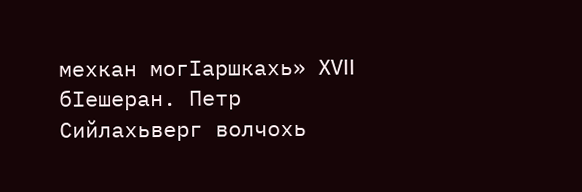мехкан могӀаршкахь» XVII бӀешеран. Петр Сийлахьверг волчохь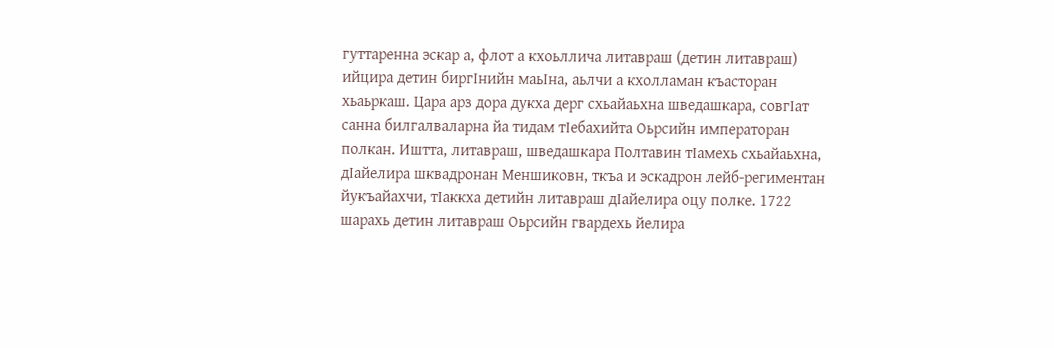гуттаренна эскар а, флот а кхоьллича литавраш (детин литавраш) ийцира детин биргӀнийн маьӀна, аьлчи а кхолламан къасторан хьаьркаш. Цара арз дора дукха дерг схьайаьхна шведашкара, совгӀат санна билгалваларна йа тидам тӀебахийта Оьрсийн императоран полкан. Иштта, литавраш, шведашкара Полтавин тӀамехь схьайаьхна, дӀайелира шквадронан Меншиковн, ткъа и эскадрон лейб-региментан йукъайахчи, тӀаккха детийн литавраш дӀайелира оцу полке. 1722 шарахь детин литавраш Оьрсийн гвардехь йелира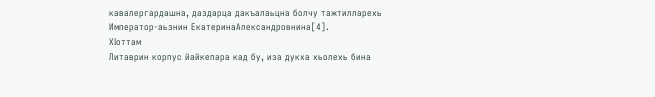кавалергардашна, даздарца дакъалаьцна болчу тажтилларехь Император-аьзнин ЕкатеринаАлександровнина[4].
ХӀоттам
Литаврин корпус йайкепара кад бу, иза дукха хьолехь бина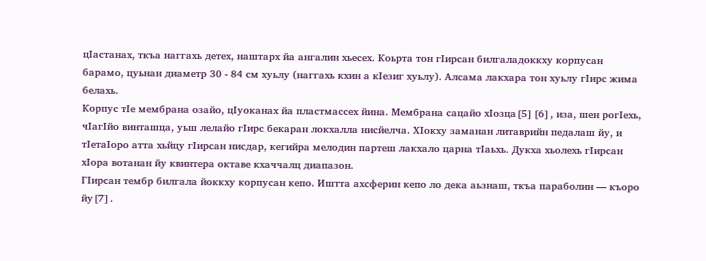цӀастанах, ткъа наггахь детех, наштарх йа ангалин хьесех. Коьрта тон гӀирсан билгаладоккху корпусан барамо, цуьнан диаметр 30 - 84 см хуьлу (наггахь кхин а кӀезиг хуьлу). Алсама лакхара тон хуьлу гӀирс жима белахь.
Корпус тӀе мембрана озайо, цӀуоканах йа пластмассех йина. Мембрана сацайо хӀозца[5][6], иза, шен рогӀехь, чӀагӀйо винташца, уьш лелайо гӀирс бекаран локхалла нисйелча. ХӀокху заманан литаврийн педалаш йу, и тӀетаӀоро атта хьйцу гӀирсан нисдар, кегийра мелодин партеш лакхало царна тӀаьхь. Дукха хьолехь гӀирсан хӀора вотанан йу квинтера октаве кхаччалц диапазон.
ГӀирсан тембр билгала йоккху корпусан кепо. Иштта ахсферин кепо ло дека аьзнаш, ткъа параболин — къоро йу[7].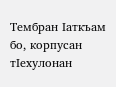Тембран Ӏаткъам бо, корпусан тӀехулонан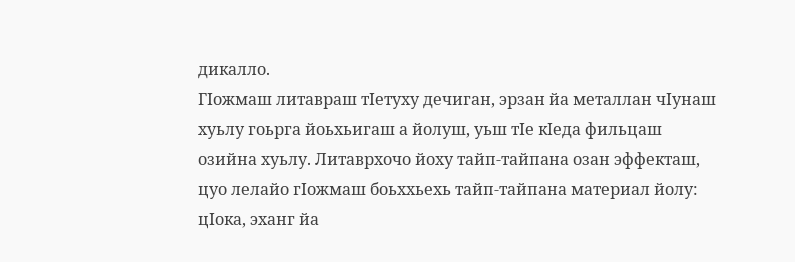дикалло.
ГӀожмаш литавраш тӀетуху дечиган, эрзан йа металлан чӀунаш хуьлу гоьрга йоьхьигаш а йолуш, уьш тӀе кӀеда фильцаш озийна хуьлу. Литаврхочо йоху тайп-тайпана озан эффекташ, цуо лелайо гӀожмаш боьххьехь тайп-тайпана материал йолу: цӀока, эханг йа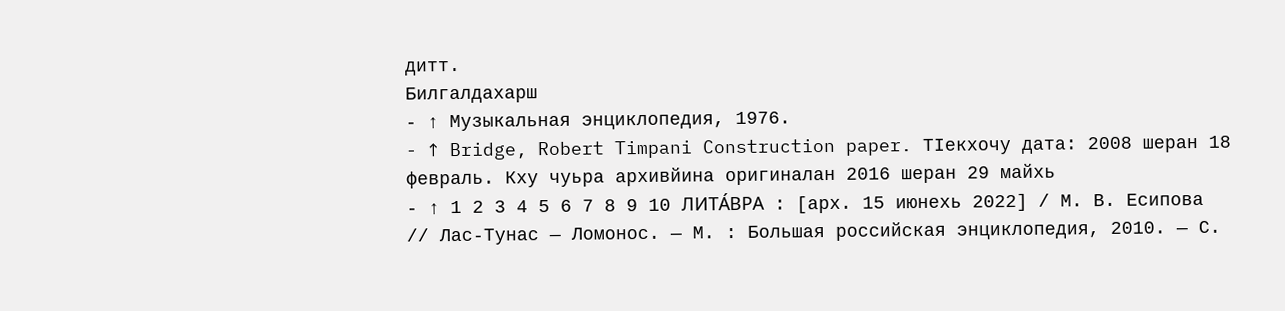дитт.
Билгалдахарш
- ↑ Музыкальная энциклопедия, 1976.
- ↑ Bridge, Robert Timpani Construction paper. ТӀекхочу дата: 2008 шеран 18 февраль. Кху чуьра архивйина оригиналан 2016 шеран 29 майхь
- ↑ 1 2 3 4 5 6 7 8 9 10 ЛИТА́ВРА : [арх. 15 июнехь 2022] / М. В. Есипова // Лас-Тунас — Ломонос. — М. : Большая российская энциклопедия, 2010. — С.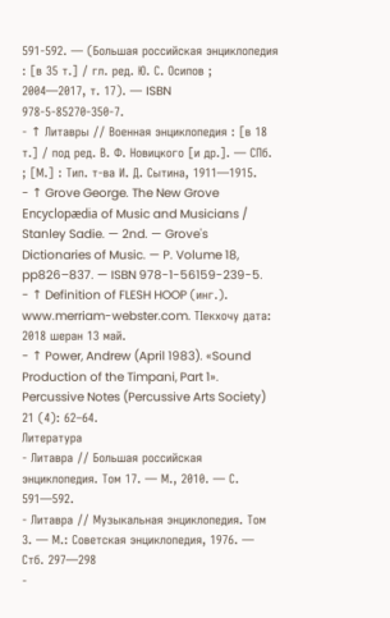591-592. — (Большая российская энциклопедия : [в 35 т.] / гл. ред. Ю. С. Осипов ; 2004—2017, т. 17). — ISBN 978-5-85270-350-7.
- ↑ Литавры // Военная энциклопедия : [в 18 т.] / под ред. В. Ф. Новицкого [и др.]. — СПб. ; [М.] : Тип. т-ва И. Д. Сытина, 1911—1915.
- ↑ Grove George. The New Grove Encyclopædia of Music and Musicians / Stanley Sadie. — 2nd. — Grove's Dictionaries of Music. — P. Volume 18, pp826–837. — ISBN 978-1-56159-239-5.
- ↑ Definition of FLESH HOOP (инг.). www.merriam-webster.com. ТӀекхочу дата: 2018 шеран 13 май.
- ↑ Power, Andrew (April 1983). «Sound Production of the Timpani, Part 1». Percussive Notes (Percussive Arts Society) 21 (4): 62–64.
Литература
- Литавра // Большая российская энциклопедия. Том 17. — М., 2010. — С. 591—592.
- Литавра // Музыкальная энциклопедия. Том 3. — М.: Советская энциклопедия, 1976. — Стб. 297—298
-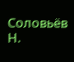Соловьёв Н.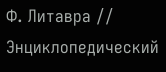Ф. Литавра // Энциклопедический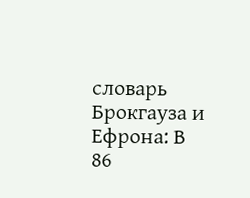словарь Брокгауза и Ефрона: В 86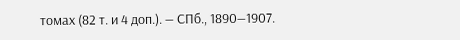томах (82 т. и 4 доп.). — СПб., 1890—1907.